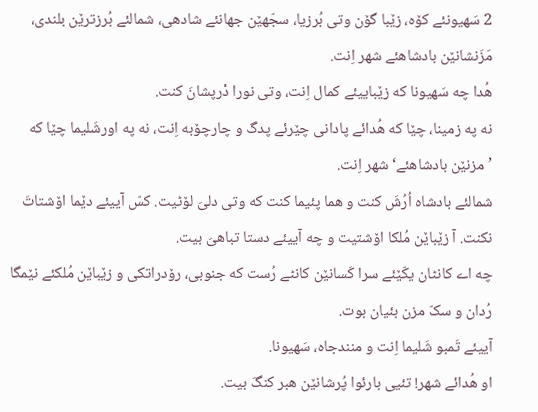2 سَهیونئے کۆه، زێبا گۆن وتی بُرزیا، سجّهێن جهانئے شادهی، شمالئے بُرزترێن بلندی، مَزَنشانێن بادشاهئے شهر اِنت.
هُدا چه سَهیونا که زێباییئے کمال اِنت، وتی نورا دْرپشانَ کنت.
نه په زمینا، چێا که هُدائے پادانی چێرئے پدگ و چارچۆبه اِنت، نه په اورشَلیما چێا که ’مزنێن بادشاهئے‘ شهر اِنت.
شمالئے بادشاه اُرُشَ کنت و هما پئیما کنت که وتی دلیَ لۆٹیت. کسّ آییئے دێما اۆشتاتَ نکنت. آ زێباێن مُلکا اۆشتیت و چه آییئے دستا تباهیَ بیت.
چه اے کانٹان یکّێئے سرا کَسانێن کانٹے رُست که جنوبی، رۆدراتکی و زێباێن مُلکئے نێمگا رُدان و سکّ مزن بئیان بوت.
آییئے تَمبو شَلیما اِنت و منندجاه، سَهیونا.
او هُدائے شهر! تئیی بارئوا پُرشانێن هبر کنگَ بیت.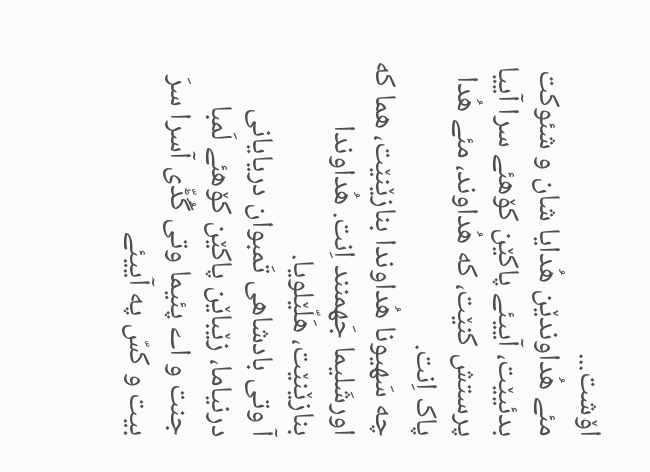اۆشت...
مئے هُداوندێن هُدایا شان و شئوکت بدئیێت، آییئے پاکێن کۆهئے سرا آییا پرستش کنێت، که هُداوند، مئے هُدا پاک اِنت.
چه سَهیونا هُداوندا بنازێنێت، هما که اورشَلیما جَهمنند اِنت. هُداوندا بنازێنێت، هَلّێلویا.
آ وتی بادشاهی تَمبوان دریایانی درنیاما، زێباێن پاکێن کۆهئے لَمبا جنت و اے پئیما وتی گُڈّی آسرا سرَ بیت و کسّ په آییئے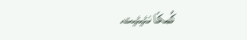کُمکّا نئیئیت.